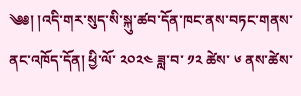༄༅། །འདི་གར་སུད་སི་སྐུ་ཚབ་དོན་ཁང་ནས་བཏང་གནས་ནང་འཁོད་དོན། ཕྱི་ལོ་ ༢༠༢༤ ཟླ་བ་ ༡༢ ཚེས་ ༦ ནས་ཚེས་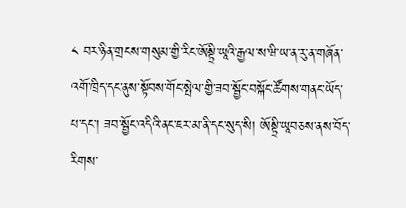༨ བར་ཉིན་གྲངས་གསུམ་གྱི་རིང་ཨོསྟྲི་ཡཱའི་རྒྱལ་ས་ཝི་ཡ་ན་རུ་ན་གཞོན་འགོ་ཁྲིད་དང་ནུས་སྟོབས་གོང་སྤེལ་གྱི་ཟབ་སྦྱོང་བསྐོང་ཚོགས་གནང་ཡོད་པ་དང་། ཟབ་སྦྱོང་འདིའི་ནང་ཇར་མ་ནི་དང་སུད་སི། ཨོསྟྲི་ཡཱབཅས་ནས་བོད་རིགས་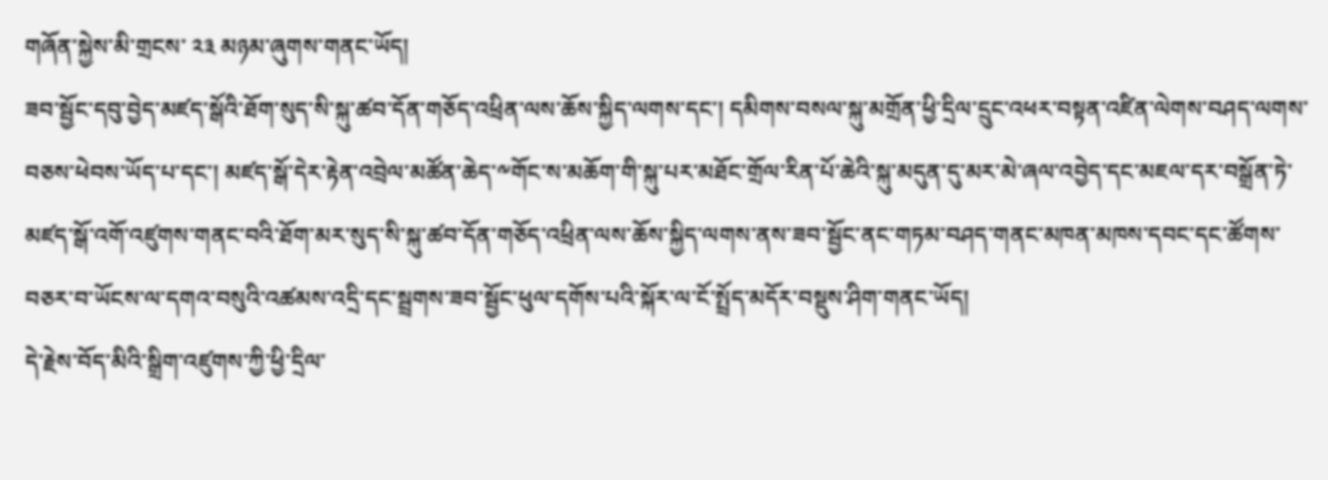གཞོན་སྐྱེས་མི་གྲངས་ ༢༣ མཉམ་ཞུགས་གནང་ཡོད།
ཟབ་སྦྱོང་དབུ་བྱེད་མཛད་སྒོའི་ཐོག་སུད་སི་སྐུ་ཚབ་དོན་གཅོད་འཕྲིན་ལས་ཆོས་སྐྱིད་ལགས་དང་། དམིགས་བསལ་སྐུ་མགྲོན་ཕྱི་དྲིལ་དྲུང་འཕར་བསྟན་འཛིན་ལེགས་བཤད་ལགས་བཅས་ཕེབས་ཡོད་པ་དང་། མཛད་སྒོ་དེར་རྟེན་འབྲེལ་མཚོན་ཆེད་༸གོང་ས་མཆོག་གི་སྐུ་པར་མཐོང་གྲོལ་རིན་པོ་ཆེའི་སྐུ་མདུན་དུ་མར་མེ་ཞལ་འབྱེད་དང་མཇལ་དར་བསྒྲོན་ཏེ་མཛད་སྒོ་འགོ་འཛུགས་གནང་བའི་ཐོག་མར་སུད་སི་སྐུ་ཚབ་དོན་གཅོད་འཕྲིན་ལས་ཆོས་སྐྱིད་ལགས་ནས་ཟབ་སྦྱོང་ནང་གཏམ་བཤད་གནང་མཁན་མཁས་དབང་དང་ཚོགས་བཅར་བ་ཡོངས་ལ་དགའ་བསུའི་འཚམས་འདྲི་དང་སྦྲགས་ཟབ་སྦྱོང་ཕུལ་དགོས་པའི་སྐོར་ལ་ངོ་སྤྲོད་མདོར་བསྡུས་ཤིག་གནང་ཡོད།
དེ་རྗེས་བོད་མིའི་སྒྲིག་འཛུགས་ཀྱི་ཕྱི་དྲིལ་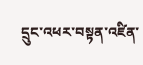དྲུང་འཕར་བསྟན་འཛིན་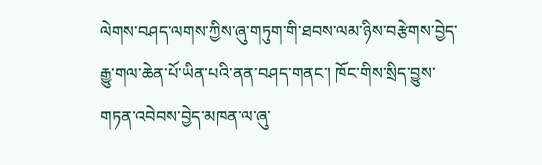ལེགས་བཤད་ལགས་ཀྱིས་ཞུ་གཏུག་གི་ཐབས་ལམ་ཉིས་བརྩེགས་བྱེད་རྒྱུ་གལ་ཆེན་པོ་ཡིན་པའི་ནན་བཤད་གནང་། ཁོང་གིས་སྲིད་བྱུས་གཏན་འབེབས་བྱེད་མཁན་ལ་ཞུ་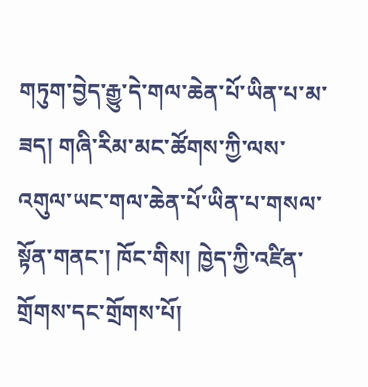གཏུག་བྱེད་རྒྱུ་དེ་གལ་ཆེན་པོ་ཡིན་པ་མ་ཟད། གཞི་རིམ་མང་ཚོགས་ཀྱི་ལས་འགུལ་ཡང་གལ་ཆེན་པོ་ཡིན་པ་གསལ་སྟོན་གནང་། ཁོང་གིས། ཁྱེད་ཀྱི་འཛིན་གྲོགས་དང་གྲོགས་པོ།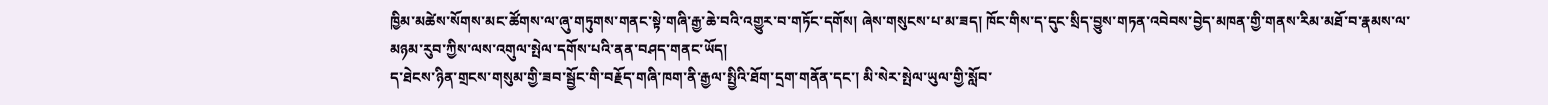ཁྱིམ་མཚེས་སོགས་མང་ཚོགས་ལ་ཞུ་གཏུགས་གནང་སྟེ་གཞི་རྒྱ་ཆེ་བའི་འགྱུར་བ་གཏོང་དགོས། ཞེས་གསུངས་པ་མ་ཟད། ཁོང་གིས་ད་དུང་སྲིད་བྱུས་གཏན་འབེབས་བྱེད་མཁན་གྱི་གནས་རིམ་མཐོ་བ་རྣམས་ལ་མཉམ་རུབ་ཀྱིས་ལས་འགུལ་སྤེལ་དགོས་པའི་ནན་བཤད་གནང་ཡོད།
ད་ཐེངས་ཉིན་གྲངས་གསུམ་གྱི་ཟབ་སྦྱོང་གི་བརྗོད་གཞི་ཁག་ནི་རྒྱལ་སྤྱིའི་ཐོག་དྲག་གནོན་དང་། མི་སེར་སྤེལ་ཡུལ་གྱི་སློབ་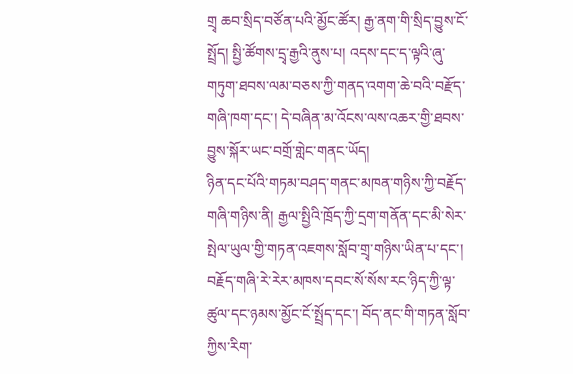གྲྭ ཆབ་སྲིད་བཙོན་པའི་མྱོང་ཚོར། རྒྱ་ནག་གི་སྲིད་བྱུས་ངོ་སྤྲོད། སྤྱི་ཚོགས་དྲྭ་རྒྱའི་ནུས་པ། འདས་དང་ད་ལྟའི་ཞུ་གཏུག་ཐབས་ལམ་བཅས་ཀྱི་གནད་འགག་ཆེ་བའི་བརྫོད་གཞི་ཁག་དང་། དེ་བཞིན་མ་འོངས་ལས་འཆར་གྱི་ཐབས་བྱུས་སྐོར་ཡང་བགྲོ་གླེང་གནང་ཡོད།
ཉིན་དང་པོའི་གཏམ་བཤད་གནང་མཁན་གཉིས་ཀྱི་བརྗོད་གཞི་གཉིས་ནི། རྒྱལ་སྤྱིའི་ཁྲོད་ཀྱི་དྲག་གནོན་དང་མི་སེར་སྤེལ་ཡུལ་གྱི་གཏན་འཇགས་སློབ་གྲྭ་གཉིས་ཡིན་པ་དང་། བརྗོད་གཞི་རེ་རེར་མཁས་དབང་སོ་སོས་རང་ཉིད་ཀྱི་ལྟ་ཚུལ་དང་ཉམས་མྱོང་ངོ་སྤྲོད་དང་། བོད་ནང་གི་གཏན་སློབ་ཀྱིས་རིག་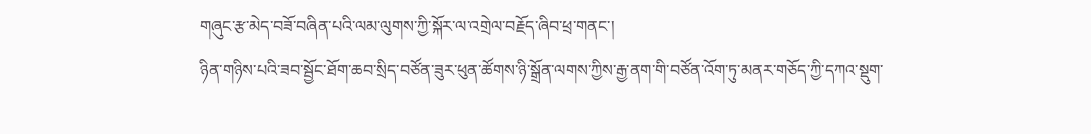གཞུང་རྩ་མེད་བཟོ་བཞིན་པའི་ལམ་ལུགས་ཀྱི་སྐོར་ལ་འགྲེལ་བརྗོད་ཞིབ་ཕྲ་གནང་།
ཉིན་གཉིས་པའི་ཟབ་སྦྱོང་ཐོག་ཆབ་སྲིད་བཙོན་ཟུར་ཕུན་ཚོགས་ཉི་སྒྲོན་ལགས་ཀྱིས་རྒྱ་ནག་གི་བཙོན་འོག་ཏུ་མནར་གཅོད་ཀྱི་དཀའ་སྡུག་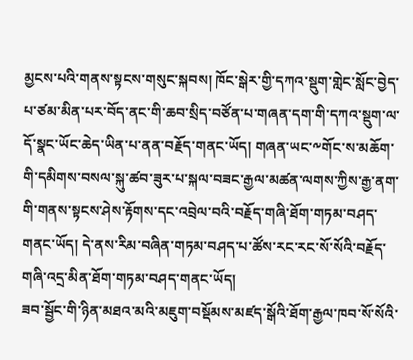མྱངས་པའི་གནས་སྟངས་གསུང་སྐབས། ཁོང་སྒེར་གྱི་དཀའ་སྡུག་གླེང་སློང་བྱེད་པ་ཙམ་མིན་པར་བོད་ནང་གི་ཆབ་སྲིད་བཙོན་པ་གཞན་དག་གི་དཀའ་སྡུག་ལ་དོ་སྣང་ཡོང་ཆེད་ཡིན་པ་ནན་བརྗོད་གནང་ཡོད། གཞན་ཡང་༸གོང་ས་མཆོག་གི་དམིགས་བསལ་སྐུ་ཚབ་ཟུར་པ་སྐལ་བཟང་རྒྱལ་མཚན་ལགས་ཀྱིས་རྒྱ་ནག་གི་གནས་སྟངས་ཤེས་རྟོགས་དང་འབྲེལ་བའི་བརྗོད་གཞི་ཐོག་གཏམ་བཤད་གནང་ཡོད། དེ་ནས་རིམ་བཞིན་གཏམ་བཤད་པ་ཚོས་རང་རང་སོ་སོའི་བརྗོད་གཞི་འདྲ་མིན་ཐོག་གཏམ་བཤད་གནང་ཡོད།
ཟབ་སྦྱོང་གི་ཉིན་མཐའ་མའི་མཇུག་བསྡོམས་མཛད་སྒོའི་ཐོག་རྒྱལ་ཁབ་སོ་སོའི་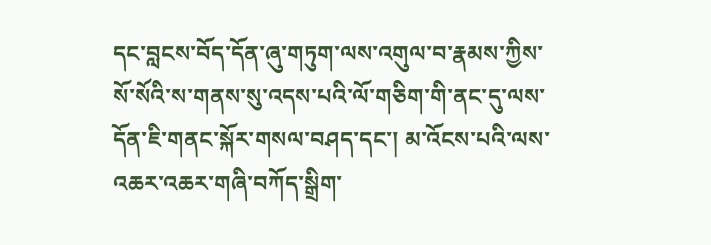དང་བླངས་བོད་དོན་ཞུ་གཏུག་ལས་འགུལ་བ་རྣམས་ཀྱིས་སོ་སོའི་ས་གནས་སུ་འདས་པའི་ལོ་གཅིག་གི་ནང་དུ་ལས་དོན་ཇི་གནང་སྐོར་གསལ་བཤད་དང་། མ་འོངས་པའི་ལས་འཆར་འཆར་གཞི་བཀོད་སྒྲིག་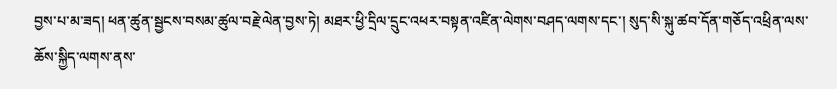བྱས་པ་མ་ཟད། ཕན་ཚུན་སྦྱངས་བསམ་ཚུལ་བརྗེ་ལེན་བྱས་ཏེ། མཐར་ཕྱི་དྲིལ་དྲུང་འཕར་བསྟན་འཛིན་ལེགས་བཤད་ལགས་དང་། སུད་སི་སྐུ་ཚབ་དོན་གཅོད་འཕྲིན་ལས་ཆོས་སྐྱིད་ལགས་ནས་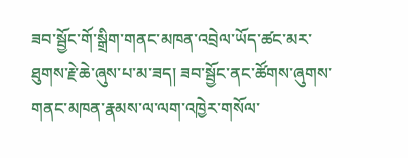ཟབ་སྦྱོང་གོ་སྒྲིག་གནང་མཁན་འབྲེལ་ཡོད་ཚང་མར་ཐུགས་རྗེ་ཆེ་ཞུས་པ་མ་ཟད། ཟབ་སྦྱོང་ནང་ཚོགས་ཞུགས་གནང་མཁན་རྣམས་ལ་ལག་འཁྱེར་གསོལ་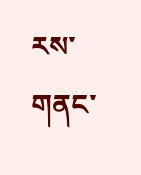རས་གནང་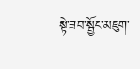སྟེ་ཟབ་སྦྱོང་མཇུག་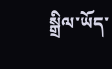སྒྲིལ་ཡོད་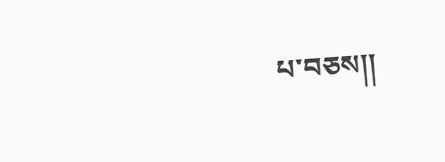པ་བཅས།།